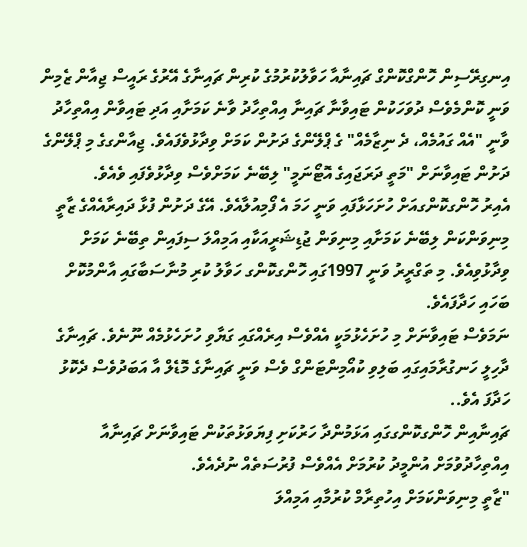އިނގިރޭސިން ހޮންގްކޮންގް ޗައިނާއާ ހަވާލުކުރުމުގެ ކުރިން ޗައިނާގެ އޭރުގެ ރައީސް ޖިއާން ޒެމިން ވަނީ ކޮންމެވެސް ދުވަހަކުން ޓައިވާނާ ޗައިނާ އިއްތިހާދު ވާނެ ކަމަށާއި އަދި ޓައިވާން އިއްތިހާދު ވާނީ "އެއް ގައުމެއް، ދެ ނިޒާމެއް" ގެ ޕްލޭންގެ ދަށުން ކަމަށް ވިދާޅުވެފައެވެ. ޖިއާންގގެ މި ޕްލޭންގެ ދަށުން ޓައިވާނަށް "މަތީ ދަރަޖައިގެ އޮޓޯނަމީ" ލިބޭނެ ކަމަށްވެސް ވިދާޅުވެފައި ވެއެވެ.
އެއިރު ހޮންގކޮންގއަށް ހުށަހަޅާފައި ވަނީ ހަމަ އެ ފޯމިއުލާއެވެ. އޭގެ ދަށުން ފުޅާ ދައިރާއެއްގެ ޒާތީ މިނިވަންކަން ލިބޭނެ ކަމަށާއި މިނިވަން ޖުޑިޝަރީއަކާއި އަމިއްލަ ސިފައިން ތިބޭނެ ކަމަށް ވިދާޅުވިއެވެ. މި ތަގްރީރު ވަނީ 1997ގައި ހޮންގކޮންގ ހަވާލު ކުރި މުނާސަބާގައި އާންމުކޮށް ބަހައި ހަދާފައެވެ.
ނަމަވެސް ޓައިވާނަށް މި ހުށަހެޅުމަކީ އެއްވެސް އިރެއްގައި ގަޔާވި ހުށަހެޅުމެއް ނޫނެވެ. ޗައިނާގެ ދާހިލީ ހަނގުރާމައިގައި ބަލިވި ކުއޯމިންޓަންގް ވެސް ވަނީ ޗައިނާގެ މޮޑެލް އާ އަބަދުވެސް ދެކޮޅު ހަދާފަ އެވެ..
ޗައިނާއިން ހޮންގކޮންގގައި އަޅަމުންދާ ހަރުކަށި ފިޔަވަޅުތަކުން ޓައިވާނަށް ޗައިނާއާ އިއްތިހާދުވުމަށް އުންމީދު ކުރުމަށް އެއްވެސް ފުރުސަތެއް ނުދެއެވެ.
"ޒާތީ މިނިވަންކަމަށް އިހުތިރާމް ކުރުމާއި އަމިއްލަ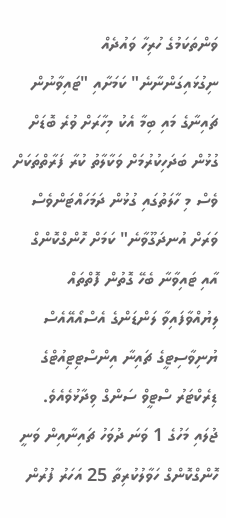ވަންތަކަމުގެ ހުރިހާ ވައުދެއް ނިގުޅައިގަންނާނެ" ކަމަށާއި "ޓައިވާނުން ޗައިނާގެ މައި ބިމާ އެކު މިހާރަށް ވުރެ ބޮޑަށް ގުޅުން ބަދަހިކުރުމަށް ވަކާލާތު ކުރާ ފަރާތްތަކަށް ވެސް މި ހާލަތުގައި ގުޅުން ދަމަހައްޓަންވެސް ވަރަށް އުނދަގޫވާނެ" ކަމަށް ހޮންގްކޮންގް އާއި ޓައިވާނާ ބެހޭ ގޮތުން ފޮތްތައް ލިޔުއްވާފައިވާ ލަންޑަންގެ އެސްއޯއޭއެސް ޔުނިވާސިޓީގެ ޗައިނާ އިންސްޓިޓިއުޓްގެ ޑިރެކްޓަރު ސްޓީވް ސަންގް ވިދާޅުވެއެވެ.
ޖުލައި މަހުގެ 1 ވަނަ ދުވަހު ޗައިނާއިން ވަނީ ހޮންގްކޮންގް ހަވާލުކުރިތާ 25 އަހަރު ފުރުން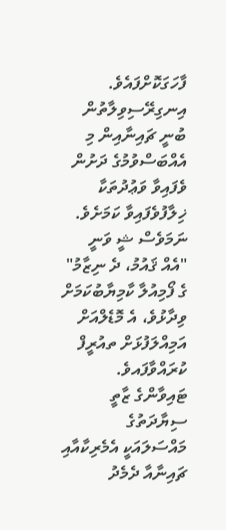ފާހަގަކޮށްފައެވެ. އިނގިރޭސިވިލާތުން ބުނީ ޗައިނާއިން މި އެއްބަސްވުމުގެ ދަށުން ވެފައިވާ ވަޢުދުތަކާ ޚިލާފުވެފައިވާ ކަމަށެވެ. ނަމަވެސް ޝީ ވަނީ "އެއް ޤައުމު، ދެ ނިޒާމު" ގެ ފޯމިއުލާ ކާމިޔާބުކަމަށް ވިދާޅުވެ، އެ މޮޑެލްއަށް އަމިއްލަފުޅަށް ތއުރީފް ކުރައްވާފައވެ.
ޓައިވާންގެ ޒާތީ ސިޔާދަތުގެ މައްސަލައަކީ އެމެރިކާއާއި ޗައިނާއާ ދެމެދު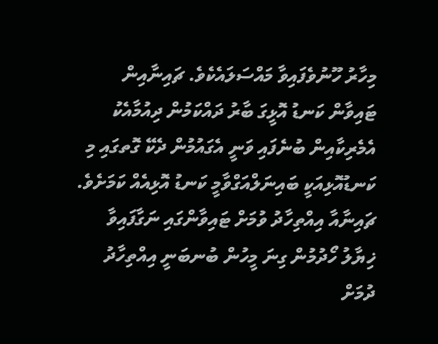މިހާރު ހޫނުވެފައިވާ މައްސަލައެކެވެ. ޗައިނާއިން ޓައިވާން ކަނޑު އޮޅީގަ ބާރު ދައްކަމުން ދިއުމާއެކު އެމެރިކާއިން ބުނެފައި ވަނީ އެގައުމުން ދެކޭ ގޮތގައި މި ކަނޑުއޮޅިއަކީ ބައިނަލްއަގްވާމީ ކަނޑު އޮޅިއެއް ކަމަށެވެ.
ޗައިނާއާ އިއްތިހާދު ވުމަށް ޓައިވާންގައި ނަގާފައިވާ ޚިޔާލު ހޯދުމުން ގިނަ މީހުން ބުނބަނީ އިއްތިހާދު ދުމަށް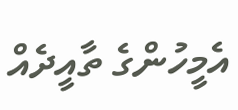އެމީހުންގެ ތާއީދެއް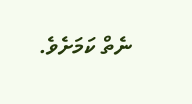ނެތް ކަމަށެވެ.